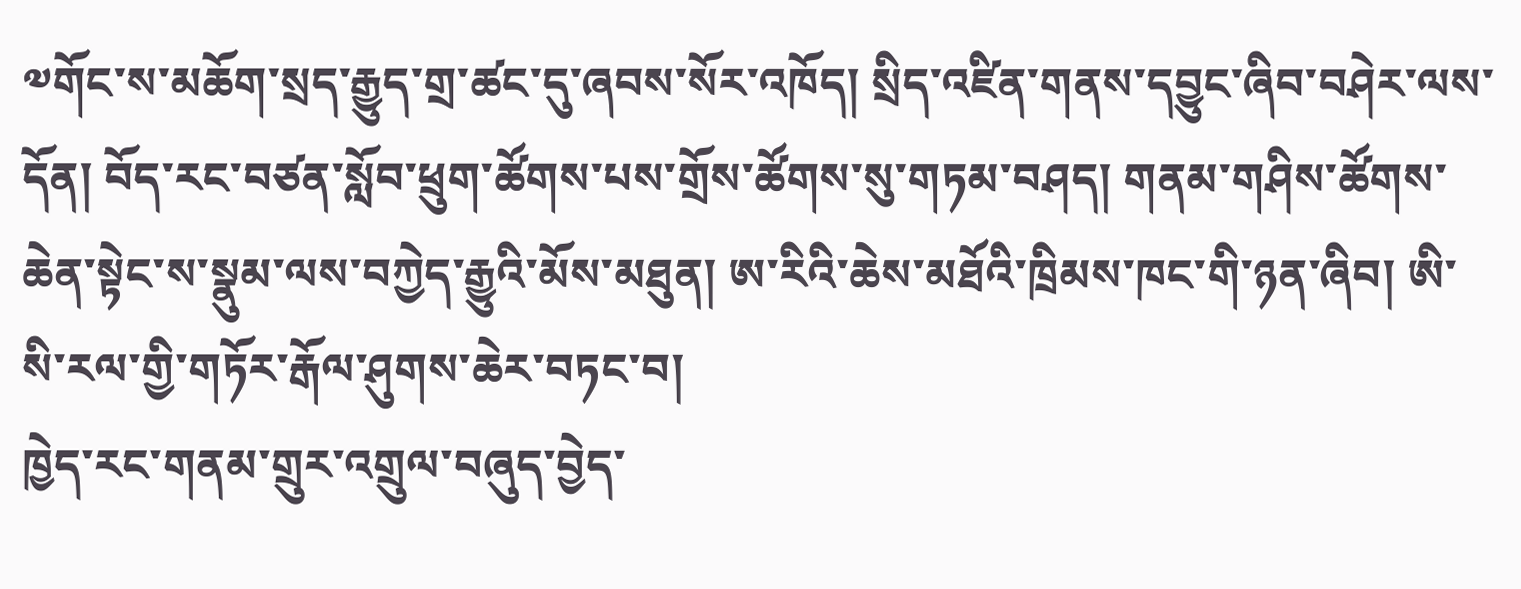༧གོང་ས་མཆོག་སྲད་རྒྱུད་གྲ་ཚང་དུ་ཞབས་སོར་འཁོད། སྲིད་འཛིན་གནས་དབྱུང་ཞིབ་བཤེར་ལས་དོན། བོད་རང་བཙན་སློབ་ཕྲུག་ཚོགས་པས་གྲོས་ཚོགས་སུ་གཏམ་བཤད། གནམ་གཤིས་ཚོགས་ཆེན་སྟེང་ས་སྣུམ་ལས་བཀྱེད་རྒྱུའི་མོས་མཐུན། ཨ་རིའི་ཆེས་མཐོའི་ཁྲིམས་ཁང་གི་ཉན་ཞིབ། ཨི་སི་རལ་གྱི་གཏོར་རྒོལ་ཤུགས་ཆེར་བཏང་བ།
ཁྱེད་རང་གནམ་གྲུར་འགྲུལ་བཞུད་བྱེད་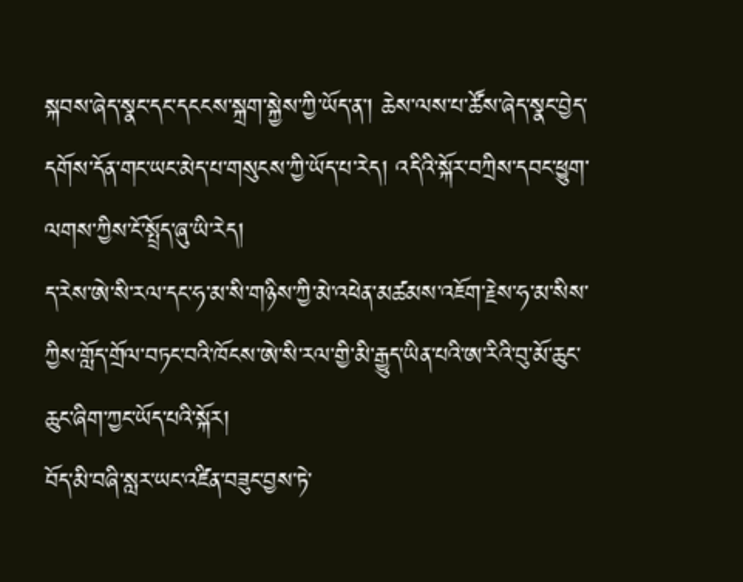སྐབས་ཞེད་སྣང་དང་དངངས་སྐྲག་སྐྱེས་ཀྱི་ཡོད་ན་། ཆེས་ལས་པ་ཚོས་ཞེད་སྣང་བྱེད་དགོས་དོན་གང་ཡང་མེད་པ་གསུངས་ཀྱི་ཡོད་པ་རེད། འདིའི་སྐོར་བཀྲིས་དབང་ཕྱུག་ལགས་ཀྱིས་ངོ་སྤྲོད་ཞུ་ཡི་རེད།
ད་རེས་ཨེ་སི་རལ་དང་ཧ་མ་སི་གཉིས་ཀྱི་མེ་འཕེན་མཚམས་འཇོག་རྗེས་ཧ་མ་སིས་ཀྱིས་གློད་གྲོལ་བཏང་བའི་ཁོངས་ཨེ་སི་རལ་གྱི་མི་རྒྱུད་ཡིན་པའི་ཨ་རིའི་བུ་མོ་ཆུང་ཆུང་ཞིག་ཀྱང་ཡོད་པའི་སྐོར།
བོད་མི་བཞི་སླར་ཡང་འཛིན་བཟུང་བྱས་ཏེ་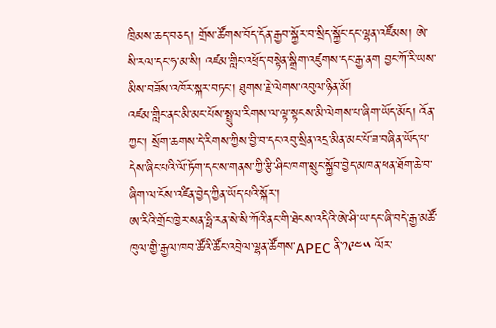ཁྲིམས་ཆད་བཅད། གྲོས་ཚོགས་བོད་དོན་རྒྱབ་སྐྱོར་བ་སྲིད་སྐྱོང་དང་ལྷན་འཛོམས། ཨེ་སི་རལ་དང་ཧ་མ་སི། འཛམ་གླིང་འཕྲོད་བསྟེན་སྒྲིག་འཛུགས་དང་རྒྱ་ནག བྱང་ཀོ་རི་ཡས་མིས་བཟོས་འཁོར་སྐར་བཏང་། ཐུགས་རྗེ་ལེགས་འབུལ་ཉིན་མོ།
འཛམ་གླིང་ནང་མི་མང་པོས་སྤྲུལ་རིགས་ལ་ལྟ་སྟངས་མི་ལེགས་པ་ཞིག་ཡོད་མོད། འོན་ཀྱང་། སྲོག་ཆགས་དེ་རིགས་ཀྱིས་བྱི་བ་དང་འབུ་སྲིན་འདྲ་མིན་མང་པོ་ཟ་བཞིན་ཡོད་པ་དེས་ཞིང་པའི་ལོ་ཏོག་དང་ས་གནས་ཀྱི་རྩི་ཤིང་ཁག་སྲུང་སྐྱོབ་བྱེད་མཁན་ཕན་ཐོག་ཆེ་བ་ཞིག་ལ་ངོས་འཛིན་བྱེད་ཀྱིན་ཡོད་པའི་སྐོར་།
ཨ་རིའི་གྲོང་ཁྱེར་སན་ཧྥི་རན་སེ་སི་ཀོའི་ནང་གི་ཐེངས་འདིའི་ཨེ་ཤི་ཡ་དང་ཞི་བདེ་རྒྱ་མཚོ་ཁུལ་གྱི་རྒྱལ་ཁབ་ཚོའི་ཚོང་འབྲེལ་ལྷན་ཚོགས་APEC ནི་༡༩༤༥ ལོར་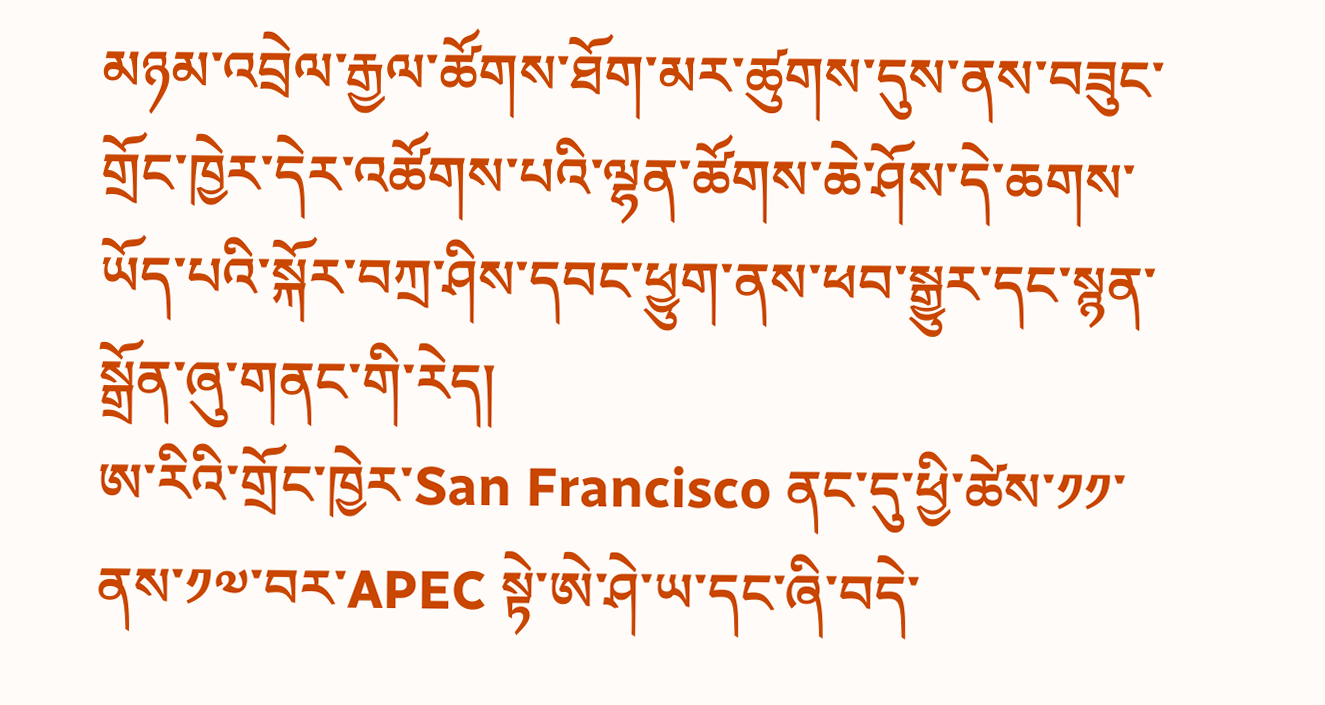མཉམ་འབྲེལ་རྒྱལ་ཚོགས་ཐོག་མར་ཚུགས་དུས་ནས་བཟུང་གྲོང་ཁྱེར་དེར་འཚོགས་པའི་ལྷན་ཚོགས་ཆེ་ཤོས་དེ་ཆགས་ཡོད་པའི་སྐོར་བཀྲ་ཤིས་དབང་ཕྱུག་ནས་ཕབ་སྒྱུར་དང་སྙན་སྒྲོན་ཞུ་གནང་གི་རེད།
ཨ་རིའི་གྲོང་ཁྱེར་San Francisco ནང་དུ་ཕྱི་ཚེས་༡༡་ནས་༡༧་བར་APEC སྟེ་ཨེ་ཤེ་ཡ་དང་ཞི་བདེ་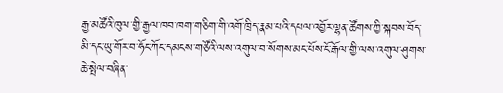རྒྱ་མཚོའི་ཁུལ་གྱི་རྒྱལ་ཁབ་ཁག་གཅིག་གི་འགོ་ཁྲིད་རྣམ་པའི་དཔལ་འབྱོར་ལྷན་ཚོགས་ཀྱི་སྐབས་བོད་མི་དང་ཡུ་གོར་བ་ཧོང་ཀོང་དམངས་གཙོའི་ལས་འགུལ་བ་སོགས་མང་པོས་ངོ་རྒོལ་གྱི་ལས་འགུལ་ཤུགས་ཆེ་སྤེལ་བཞིན་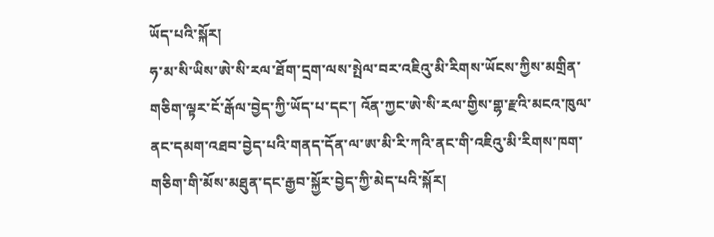ཡོད་པའི་སྐོར།
ཧ་མ་སི་ཡིས་ཨེ་སི་རལ་ཐོག་དྲག་ལས་སྤེལ་བར་འཇིའུ་མི་རིགས་ཡོངས་ཀྱིས་མགྲིན་གཅིག་ལྟར་ངོ་རྒོལ་བྱེད་ཀྱི་ཡོད་པ་དང་། འོན་ཀྱང་ཨེ་སི་རལ་གྱིས་གྷ་རྫའི་མངའ་ཁུལ་ནང་དམག་འཐབ་བྱེད་པའི་གནད་དོན་ལ་ཨ་མི་རི་ཀའི་ནང་གི་འཇིའུ་མི་རིགས་ཁག་གཅིག་གི་མོས་མཐུན་དང་རྒྱབ་སྐྱོར་བྱེད་ཀྱི་མེད་པའི་སྐོར།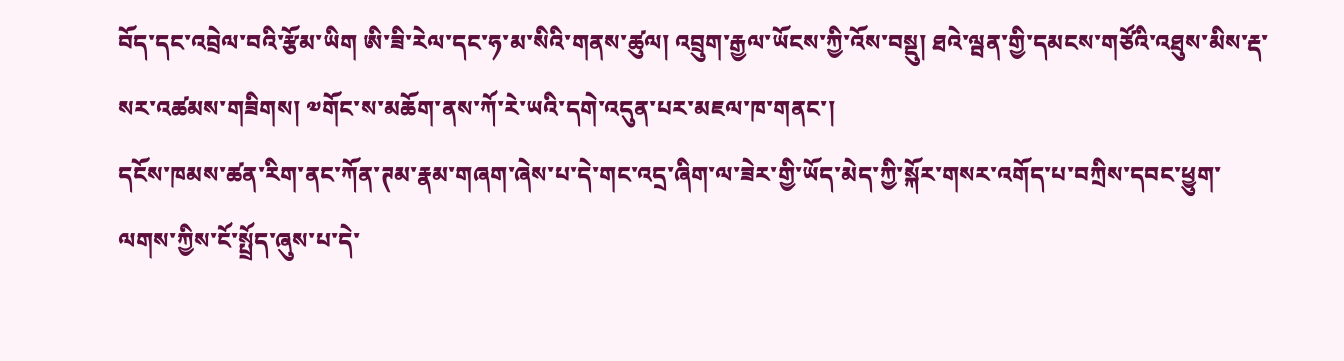བོད་དང་འབྲེལ་བའི་རྩོམ་ཡིག ཨི་ཟི་རེལ་དང་ཧ་མ་སིའི་གནས་ཚུལ། འབྲུག་རྒྱལ་ཡོངས་ཀྱི་འོས་བསྡུ། ཐའེ་ལྦན་གྱི་དམངས་གཙོའི་འཐུས་མིས་རྡ་སར་འཚམས་གཟིགས། ༧གོང་ས་མཆོག་ནས་ཀོ་རེ་ཡའི་དགེ་འདུན་པར་མཇལ་ཁ་གནང་།
དངོས་ཁམས་ཚན་རིག་ནང་ཀོན་ཊམ་རྣམ་གཞག་ཞེས་པ་དེ་གང་འདྲ་ཞིག་ལ་ཟེར་གྱི་ཡོད་མེད་ཀྱི་སྐོར་གསར་འགོད་པ་བཀྲིས་དབང་ཕྱུག་ལགས་ཀྱིས་ངོ་སྤྲོད་ཞུས་པ་དེ་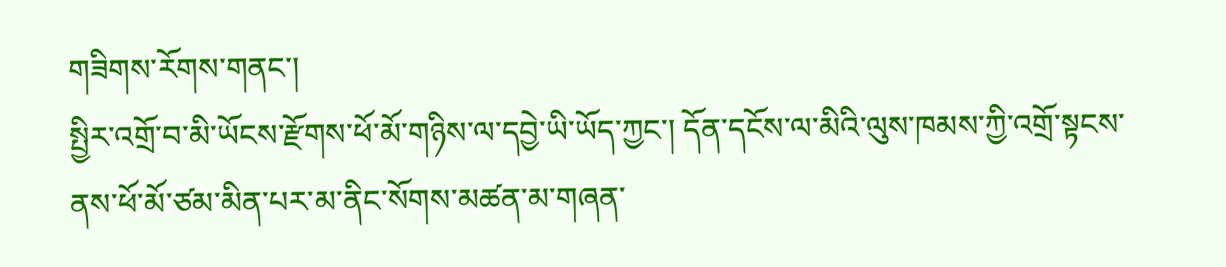གཟིགས་རོགས་གནང་།
སྤྱིར་འགྲོ་བ་མི་ཡོངས་རྫོགས་ཕོ་མོ་གཉིས་ལ་དབྱེ་ཡི་ཡོད་ཀྱང་། དོན་དངོས་ལ་མིའི་ལུས་ཁམས་ཀྱི་འགྲོ་སྟངས་ནས་ཕོ་མོ་ཙམ་མིན་པར་མ་ནིང་སོགས་མཚན་མ་གཞན་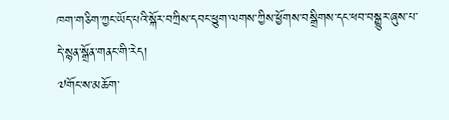ཁག་གཅིག་ཀྱང་ཡོད་པའི་སྐོར་བཀྲིས་དབང་ཕྱུག་ལགས་ཀྱིས་ཕྱོགས་བསྒྲིགས་དང་ཕབ་བསྒྱུར་ཞུས་པ་དེ་སྙན་སྒྲོན་གནང་གི་རེད།
༧གོང་ས་མཆོག་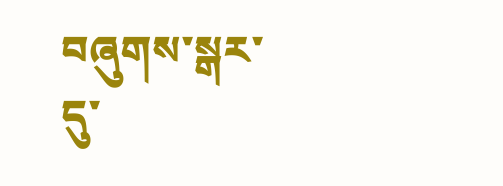བཞུགས་སྒར་དུ་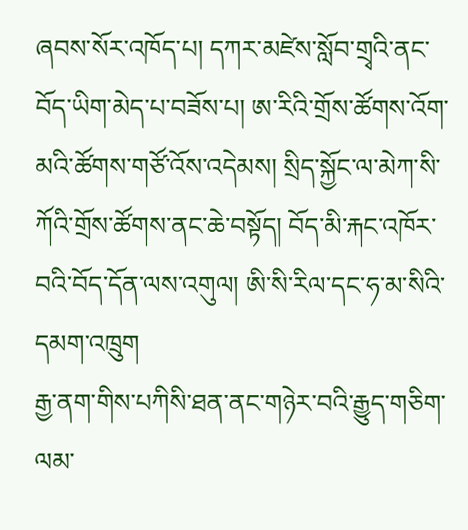ཞབས་སོར་འཁོད་པ། དཀར་མཛེས་སློབ་གྲྭའི་ནང་བོད་ཡིག་མེད་པ་བཟོས་པ། ཨ་རིའི་གྲོས་ཚོགས་འོག་མའི་ཚོགས་གཙོ་འོས་འདེམས། སྲིད་སྐྱོང་ལ་མེཀ་སི་ཀོའི་གྲོས་ཚོགས་ནང་ཆེ་བསྟོད། བོད་མི་རྐང་འཁོར་བའི་བོད་དོན་ལས་འགུལ། ཨི་སི་རིལ་དང་ཧ་མ་སིའི་དམག་འཁྲུག
རྒྱ་ནག་གིས་པཀིསི་ཐན་ནང་གཉེར་བའི་རྒྱུད་གཅིག་ལམ་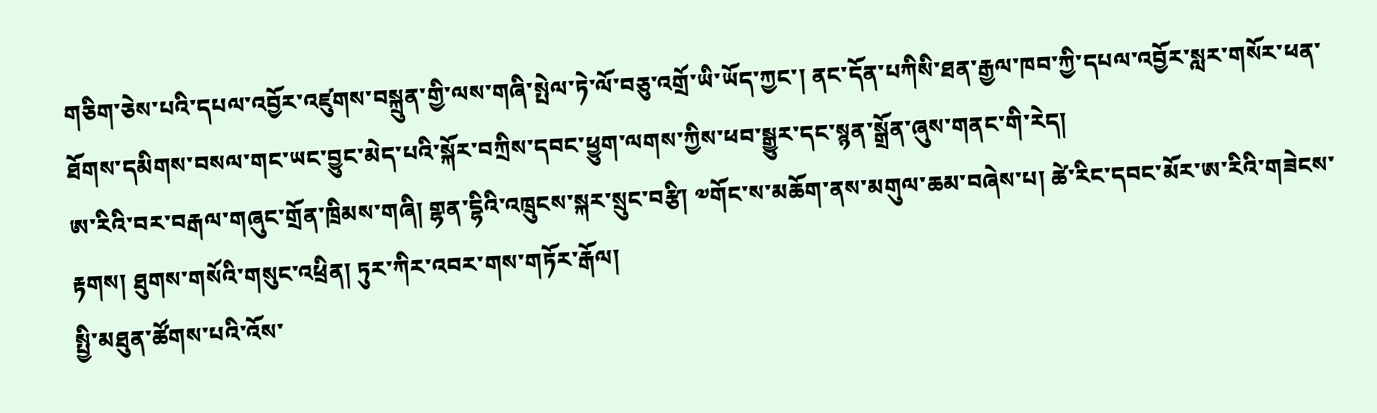གཅིག་ཅེས་པའི་དཔལ་འབྱོར་འཛུགས་བསྐྲུན་གྱི་ལས་གཞི་སྤེལ་ཏེ་ལོ་བཅུ་འགྲོ་ཡི་ཡོད་ཀྱང་། ནང་དོན་པཀིསི་ཐན་རྒྱལ་ཁབ་ཀྱི་དཔལ་འབྱོར་སླར་གསོར་ཕན་ཐོགས་དམིགས་བསལ་གང་ཡང་བྱུང་མེད་པའི་སྐོར་བཀྲིས་དབང་ཕྱུག་ལགས་ཀྱིས་ཕབ་སྒྱུར་དང་སྙན་སྒྲོན་ཞུས་གནང་གི་རེད།
ཨ་རིའི་བར་བརྒལ་གཞུང་གྲོན་ཁྲིམས་གཞི། གྷན་དྷིའི་འཁྲུངས་སྐར་སྲུང་བརྩི། ༧གོང་ས་མཆོག་ནས་མགུལ་ཆམ་བཞེས་པ། ཚེ་རིང་དབང་མོར་ཨ་རིའི་གཟེངས་རྟགས། ཐུགས་གསོའི་གསུང་འཕྲིན། ཏུར་ཀིར་འབར་གས་གཏོར་རྒོལ།
སྤྱི་མཐུན་ཚོགས་པའི་འོས་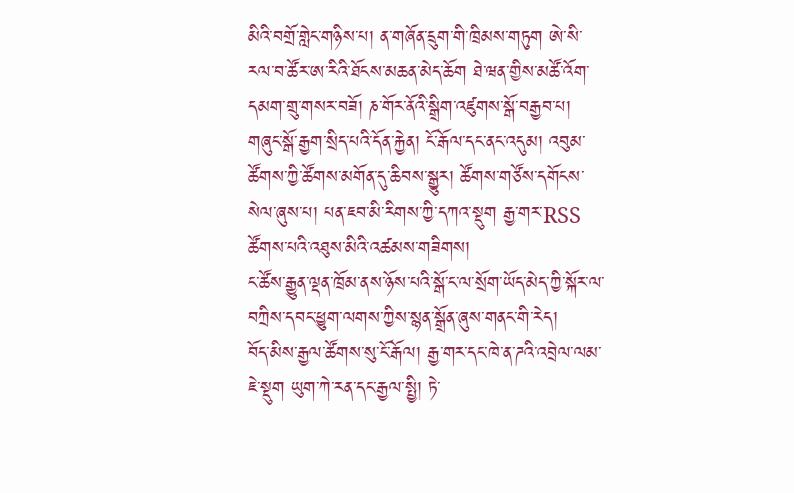མིའི་བགྲོ་གླེང་གཉིས་པ། ན་གཞོན་དྲུག་གི་ཁྲིམས་གཏུག ཨེ་སི་རལ་བ་ཚོར་ཨ་རིའི་ཐོངས་མཆན་མེད་ཆོག ཐེ་ཝན་གྱིས་མཚོ་འོག་དམག་གྲུ་གསར་བཟོ། ཎ་གོར་ནོའི་སྒྲིག་འཛུགས་སྒོ་བརྒྱབ་པ།
གཞུང་སྒོ་རྒྱག་སྲིད་པའི་དོན་རྐྱེན། ངོ་རྒོལ་དང་ནང་འདུམ། འབུམ་ཚོགས་ཀྱི་ཚོགས་མགོན་དུ་ཆིབས་སྒྱུར། ཚོགས་གཙོས་དགོངས་སེལ་ཞུས་པ། པན་ཇབ་མི་རིགས་ཀྱི་དཀའ་སྡུག རྒྱ་གར་RSS ཚོགས་པའི་འཐུས་མིའི་འཚམས་གཟིགས།
ང་ཚོས་རྒྱུན་ལྡན་ཁྲོམ་ནས་ཉོས་པའི་སྒོ་ང་ལ་སྲོག་ཡོད་མེད་ཀྱི་སྐོར་ལ་བཀྲིས་དབང་ཕྱུག་ལགས་ཀྱིས་སྙན་སྒྲོན་ཞུས་གནང་གི་རེད།
བོད་མིས་རྒྱལ་ཚོགས་སུ་ངོ་རྒོལ། རྒྱ་གར་དང་ཁེ་ན་ཌའི་འབྲེལ་ལམ་ཇེ་སྡུག ཡུག་ཀེ་རན་དང་རྒྱལ་སྤྱི། ཏེ་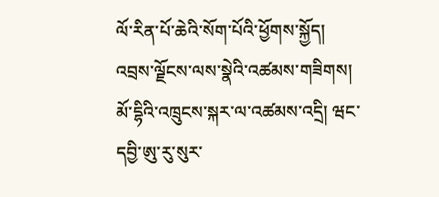ལོ་རིན་པོ་ཆེའི་སོག་པོའི་ཕྱོགས་སྐྱོད། འབྲས་ལྗོངས་ལས་སྣེའི་འཚམས་གཟིགས།
མོ་དྷིའི་འཁྲུངས་སྐར་ལ་འཚམས་འདྲི། ཝང་དབྱི་ཨུ་རུ་སུར་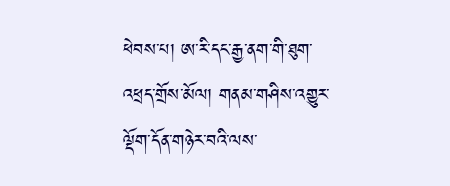ཕེབས་པ། ཨ་རི་དང་རྒྱ་ནག་གི་ཐུག་འཕྲད་གྲོས་མོལ། གནམ་གཤིས་འགྱུར་ལྡོག་དོན་གཉེར་བའི་ལས་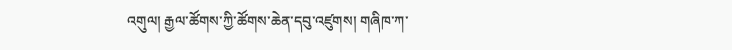འགུལ། རྒྱལ་ཚོགས་ཀྱི་ཚོགས་ཆེན་དབུ་འཛུགས། གཞིཁ་ཀ་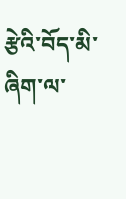རྩེའི་བོད་མི་ཞིག་ལ་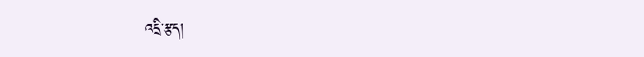འདྲི་རྩད།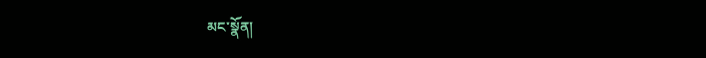མང་སྣོན།